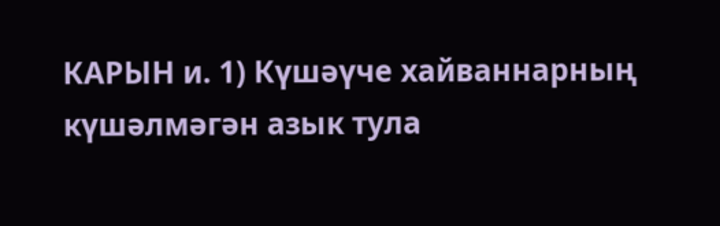КАРЫН и. 1) Күшәүче хайваннарның күшәлмәгән азык тула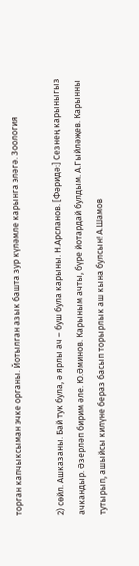торган капчыксыман эчке органы. Йотылган азык башта зур күләмле карынга эләгә. Зоология

2) сөйл. Ашказаны. Бай тук була, ә ярлы ач – буш була карыны. Н.Арсланов. [Фәридә:] Сезнең карыныгыз ачкандыр. Әзерләп бирим әле. Ю.Әминов. Карыным ачты, бүре йотардай булдым. А.Гыйләҗев. Карынны тутырып, ашыйсы килүне бераз басып торырлык аш кына булсын! А.Шамов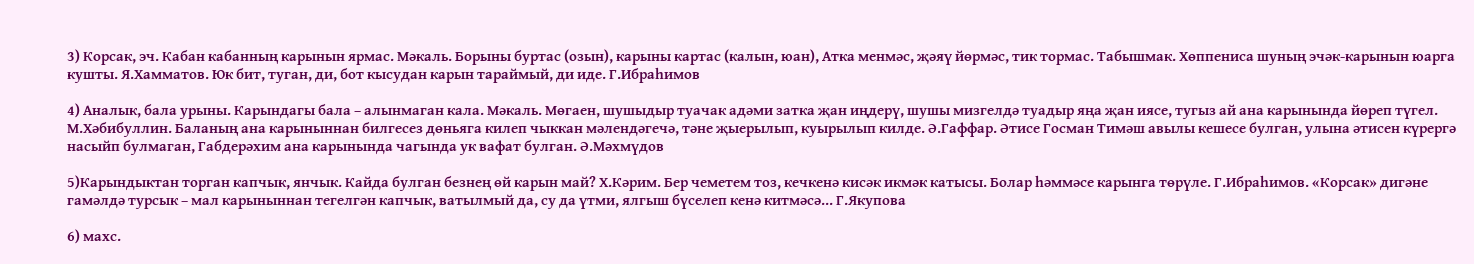3) Корсак, эч. Кабан кабанның карынын ярмас. Мәкаль. Борыны буртас (озын), карыны картас (калын, юан), Атка менмәс, җәяү йөрмәс, тик тормас. Табышмак. Хөппениса шуның эчәк-карынын юарга кушты. Я.Хамматов. Юк бит, туган, ди, бот кысудан карын тараймый, ди иде. Г.Ибраһимов

4) Аналык, бала урыны. Карындагы бала – алынмаган кала. Мәкаль. Мөгаен, шушыдыр туачак адәми затка җан иңдерү, шушы мизгелдә туадыр яңа җан иясе, тугыз ай ана карынында йөреп түгел. М.Хәбибуллин. Баланың ана карыныннан билгесез дөньяга килеп чыккан мәлендәгечә, тәне җыерылып, куырылып килде. Ә.Гаффар. Әтисе Госман Тимәш авылы кешесе булган, улына әтисен күрергә насыйп булмаган, Габдерәхим ана карынында чагында ук вафат булган. Ә.Мәхмүдов

5)Карындыктан торган капчык, янчык. Кайда булган безнең өй карын май? Х.Кәрим. Бер чеметем тоз, кечкенә кисәк икмәк катысы. Болар һәммәсе карынга төрүле. Г.Ибраһимов. «Корсак» дигәне гамәлдә турсык – мал карыныннан тегелгән капчык, ватылмый да, су да үтми, ялгыш бүселеп кенә китмәсә... Г.Якупова

6) махс.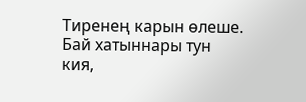Тиренең карын өлеше. Бай хатыннары тун кия,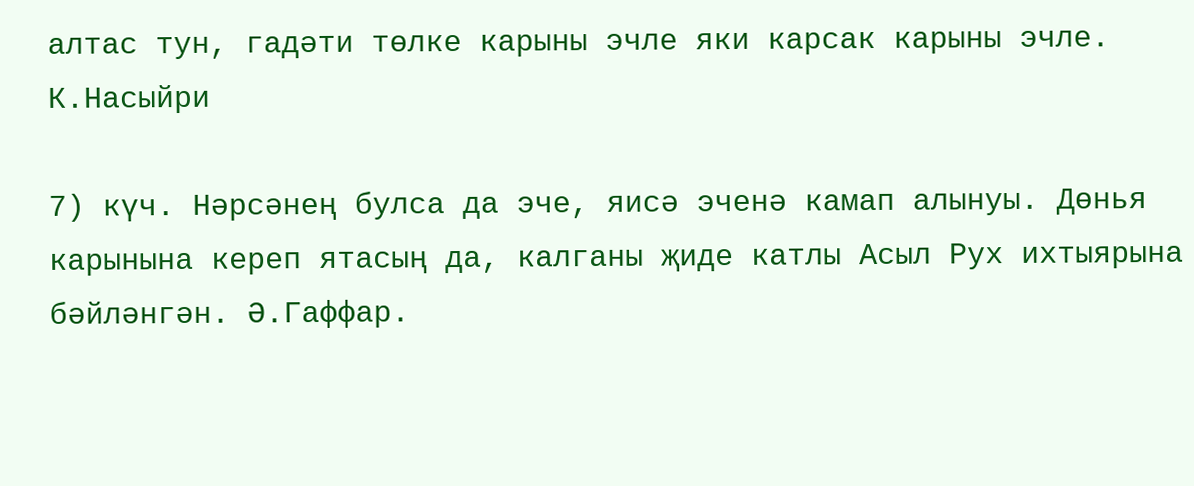алтас тун, гадәти төлке карыны эчле яки карсак карыны эчле. К.Насыйри

7) күч. Нәрсәнең булса да эче, яисә эченә камап алынуы. Дөнья карынына кереп ятасың да, калганы җиде катлы Асыл Рух ихтыярына бәйләнгән. Ә.Гаффар.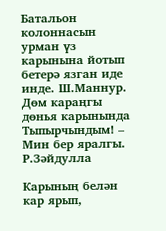Батальон колоннасын урман үз карынына йотып бетерә язган иде инде. Ш.Маннур. Дөм караңгы дөнья карынында Тыпырчындым! – Мин бер яралгы. Р.Зәйдулла

Карының белән кар ярып,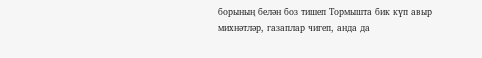борының белән боз тишеп Тормышта бик күп авыр михнәтләр, газаплар чигеп, анда да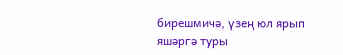бирешмичә, үзең юл ярып яшәргә туры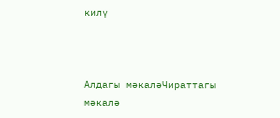килү



Алдагы мәкаләЧираттагы мәкалә